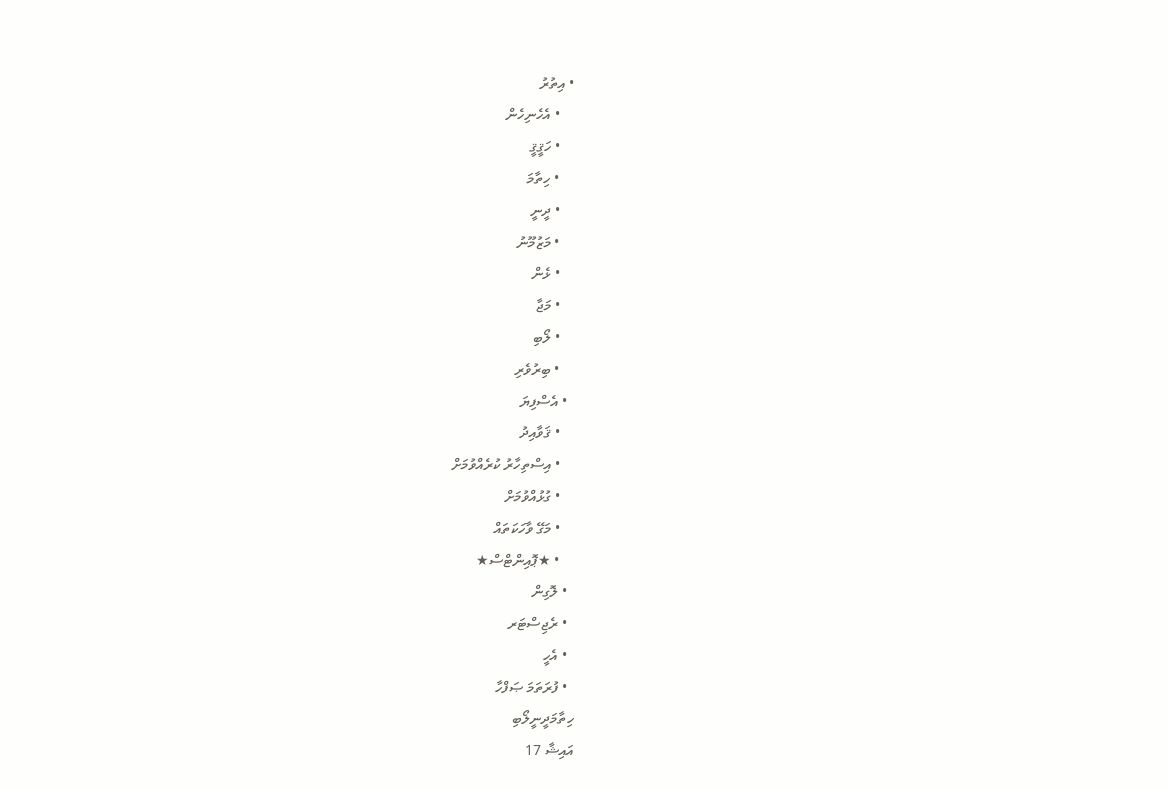• އިތުރު
    • އެހެނިހެން
    • ހަޤީޤީ
    • ހިތާމަ
    • ދީނީ
    • މަޒުމޫނު
    • ޅެން
    • މަޖާ
    • ލޯބި
    • ބިރުވެރި
  • އެސްފިޔަ
    • ޤަވާއިދު
    • އިސްތިހާރު ކުރެއްވުމަށް
    • ގުޅުއްވުމަށް
    • މަގޭ ވާހަކަތައް
    • ★ޕޮއިންޓްސް★
  • ލޮގިން
  • ރެޖިސްޓަރ
  • އެހީ
  • ފުރަތަމަ ޞަފްހާ
ހިތާމަދީނީލޯބި
އައިޝާ 17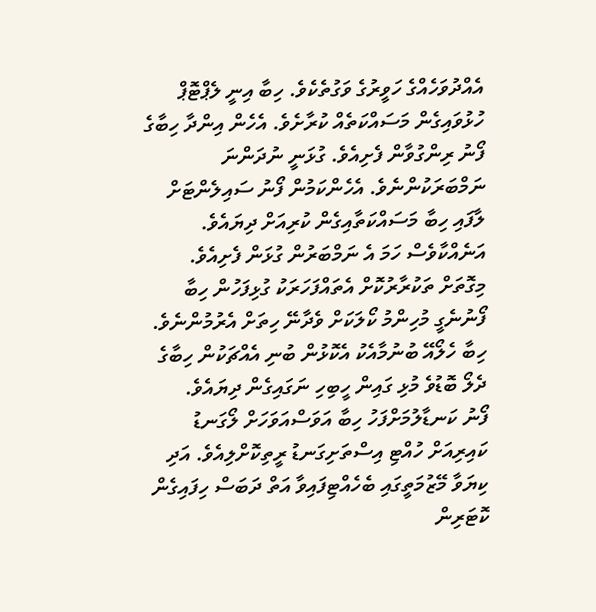އެއްދުވަހެއްގެ ހަވީރުގެ ވަގުތެކެވެ. ހިބާ އިނީ ލެޕްޓޮޕް ހުޅުވައިގެން މަސައްކަތެއް ކުރާށެވެ. އެހެން އިންދާ ހިބާގެ ފޯނު ރިންގުވާން ފެށިއެވެ. ގުޅަނީ ނުދަންނަ ނަމްބަރަކުންނެވެ. އެހެންކަމުން ފޯނު ސައިލެންޓަށް ލާފައި ހިބާ މަސައްކަތާއިގެން ކުރިއަށް ދިޔައެވެ. އަނެއްކާވެސް ހަމަ އެ ނަމްބަރުން ގުޅަން ފެށިއެވެ. މިގޮތަށް ތަކުރާރުކޮށް އެތައްފަހަރަކު ގުޅިފަހުން ހިބާ ފޯނުނެގީ މުހިންމު ކޯލަކަށް ވެދާނޭ ހިތަށް އެރުމުންނެވެ. ހިބާ ހެލޯއޭ ބުނުމާއެކު އެކޮޅުން ބުނި އެއްޗަކުން ހިބާގެ ދެލޯ ބޮޑުވެ މުޅި ގައިން ހީބިހި ނަގައިގެން ދިޔައެވެ.
ފޯނު ކަނޑާލުމަށްފަހު ހިބާ އަވަސްއަވަހަށް ލޯގަނޑު ކައިރިއަށް ހުއްޓި އިސްތަށިގަނޑު ރީތިކޮށްލިއެވެ. އަދި ކިޔަވާ މޭޒުމަތީގައި ބެހެއްޓިފައިވާ އަތް ދަބަސް ހިފައިގެން ކޮޓަރިން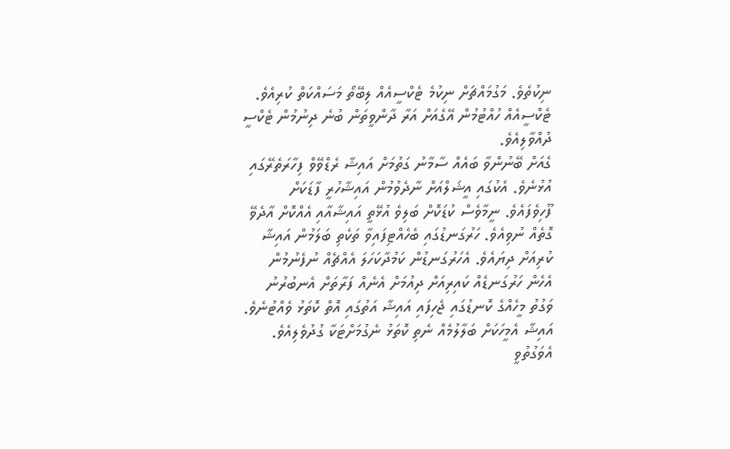ނިކުތެވެ. މަގުމައްޗަށް ނިކުމެ ޓެކްސީއެއް ލިބޭތޯ މަސައްކަތް ކުރިއެވެ. ޓެކްސީއެއް ހުއްޓުމުން އޭގެއަށް އަރާ ދާންވީތަން ބުނެ ދިނުމުން ޓެކްސީ ދުއްވާލިއެވެ.
ގެއަށް ބޭނުންވާ ބައެއް ސާމާނު ގަތުމަށް އައިޝާ ރެޑްވޭވް ފިހާރަތެރޭގައި އުޅުނެވެ. އެކުގައި އީޝަލްއަށް ނާދެވުމުން އައިޝާހުރީ ފާޑަކަށް ފޫހިވެފައެވެ. ނީމާވެސް ކުޑަކޮށް ބަލިވެ އުޅޭތީ އައިޝާއާއި އެއްކޮށް އާދެވޭ ގޮތެއް ނުވިއެވެ. ހަރުގަނޑުގައި ބެހެއްޓިފައިވާ ތަކެތި ބަލަމުން އައިޝާ ކުރިއަށް ދިޔައެވެ. އެހަރުގަނޑުން ކަމުދާކަހަލަ އެއްޗެއް ނުފެނުމުން އެހެން ހަރުގަނޑެއް ކައިރިއަށް ދިއުމަށް އެނެއް ފަރާތަށް އެނބުރުނު ވަގުތު މީހެއްގެ ކޮނޑުގައި ޖެހިފައި އައިޝާ އަތުގައި އޮތް ކޮތަޅު ވެއްޓުނެވެ. އައިޝާ އެމީހަކަށް ބަލާލުމެއް ނެތި ކޮތަޅު ނެގުމަށްޓަކާ ގުދުވެލިއެވެ. އެވަގުތުވީ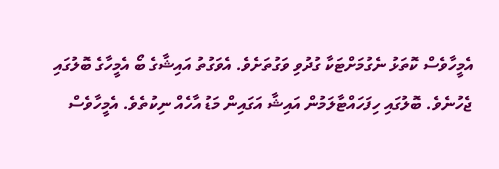އެމީހާވެސް ކޮތަޅު ނެގުމަށްޓަކާ ގުދުވި ވަގުތަށެވެ. އެވަގުތު އައިޝާގެ ބޯ އެމީހާގެ ބޮލުގައި ޖެހުނެވެ. ބޮލުގައި ހިފަހައްޓާލަމުން އައިޝާ އަގައިން މަޑު އާހެއް ނިކުތެވެ. އެމީހާވެސް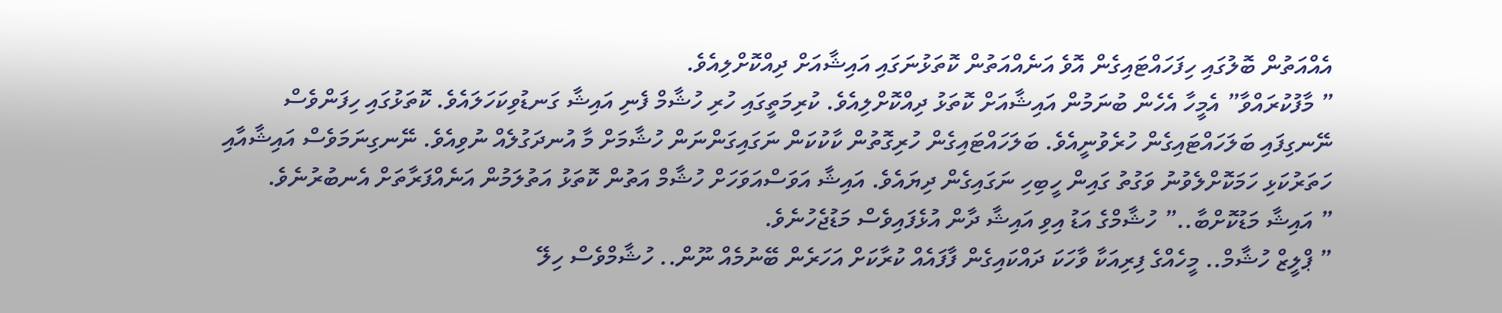އެއްއަތުން ބޮލުގައި ހިފަހައްޓައިގެން އޮވެ އަނެއްއަތުން ކޮތަޅުނަގައި އައިޝާއަށް ދިއްކޮށްލިއެވެ.
” މާފުކުރައްވާ” އެމީހާ އެހެން ބުނަމުން އައިޝާއަށް ކޮތަޅު ދިއްކޮށްލިއެވެ. ކުރިމަތީގައި ހުރި ހުޝާމް ފެނި އައިޝާ ގަނޑުވިކަހަލައެވެ. ކޮތަޅުގައި ހިފަންވެސް ނޭނގިފައި ބަލަހައްޓައިގެން ހުރެވުނީއެވެ. ބަލަހައްޓައިގެން ހުރިގޮތުން ކާކުކަން ނަގައިގަންނަން ހުޝާމަށް މާ އުނދަގުލެއް ނުވިއެވެ. ނޭނގިނަމަވެސް އައިޝާއާއި ހަތަރުކަޅި ހަމަކޮށްލެވުނު ވަގުތު ގައިން ހީބިހި ނަގައިގެން ދިޔައެވެ. އައިޝާ އަވަސްއަވަހަށް ހުޝާމް އަތުން ކޮތަޅު އަތުލަމުން އަނެއްފަރާތަށް އެނބުރުނެވެ.
” އައިޝާ މަޑުކޮށްބާ..” ހުޝާމްގެ އަޑު އިވި އައިޝާ ދާން އުޅެފައިވެސް މަޑުޖެހުނެވެ.
” ޕްލީޒް ހުޝާމް.. މީހެއްގެ ފިރިއަކާ ވާހަކަ ދައްކައިގެން ފާފައެއް ކުރާކަށް އަހަރެން ބޭނުމެއް ނޫން.. ހުޝާމްވެސް ހިލޭ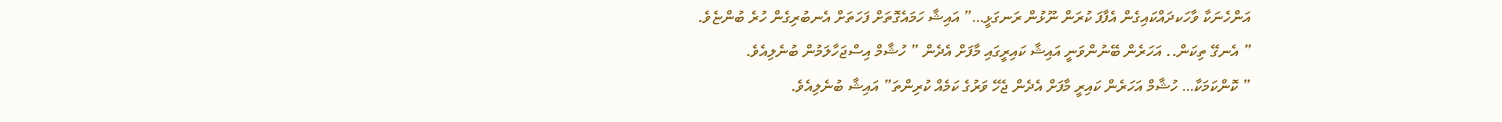އަންހެނަކާ ވާހަކދައްކައިގެން އެފާފަ ކުރަން ނޫޅުން ރަނގަޅީ…” އައިޝާ ހަމައެގޮތަށް ފަހަތަށް އެނބުރިގެން ހުރެ ބުންޏެވެ.
” އެނގޭ ތިކަން.. އަހަރެން ބޭނުންވަނީ އައިޝާ ކައިރީގައި މާފަށް އެދެން ” ހުޝާމް އިސްޖަހާލަމުން ބުނެލިއެވެ.
” ކޮންކަމަކާ… ހުޝާމް އަހަރެން ކައިރީ މާފަށް އެދެން ޖެހޭ ވަރުގެ ކަމެއް ކުރިންތަ” އައިޝާ ބުނެލިއެވެ.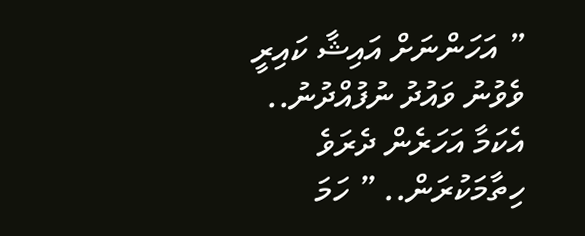” އަހަންނަށް އައިޝާ ކައިރީ ވެވުނު ވައުދު ނުފުއްދުނު.. އެކަމާ އަހަރެން ދެރަވެ ހިތާމަކުރަން.. ” ހަމަ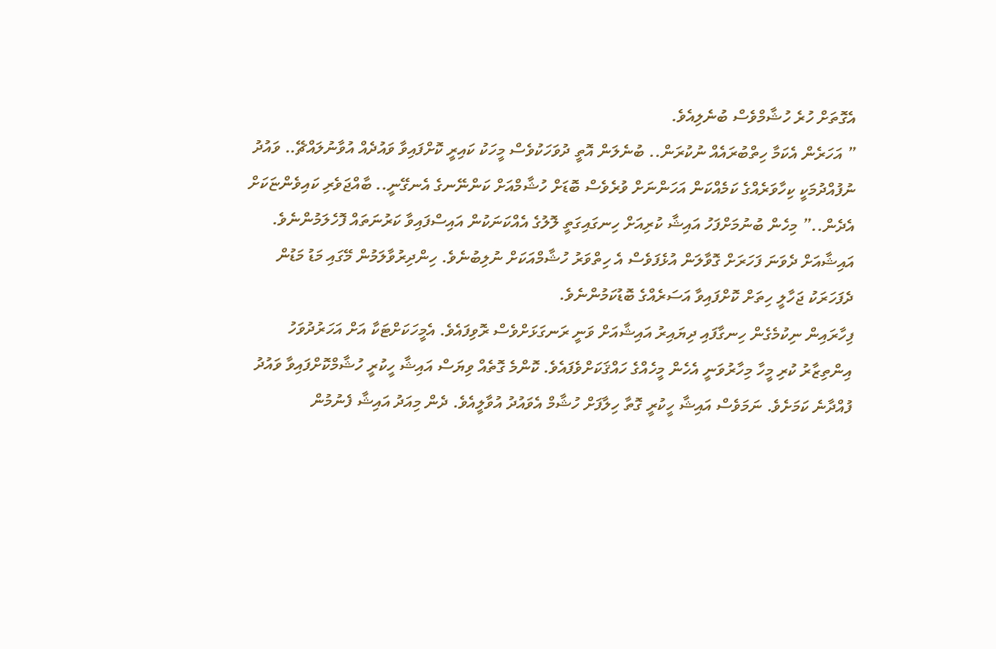އެގޮތަށް ހުރެ ހުޝާމްވެސް ބުނެލިއެވެ.
” އަހަރެން އެކަމާ ހިތްބުރައެއް ނުކުރަން.. ބުނެލަން އޮތީ ދުވަހަކުވެސް މީހަކު ކައިރީ ކޮށްފައިވާ ވައުދެއް އުވާނުލައްޗޭ.. ވައުދު ނުފުއްދުމަކީ ކިހާވަރެއްގެ ކަމެއްކަން އަހަންނަށް ވުރެވެސް ބޮޑަށް ހުޝާމްއަށް ކަންނޭނގެ އެނގޭނީ.. ބާއްޖަވެރި ކައިވެންޏަކަށް އެދެން..” މިހެން ބުނުމަށްފަހު އައިޝާ ކުރިއަށް ހިނގައިގަތީ ލޮލުގެ އެއްކަނަކުން އައިސްފައިވާ ކަރުނަތައް ފޮހެލަމުންނެވެ. އައިޝާއަށް ދެވަނަ ފަހަރަށް ގޮވާލަން އުޅެފަވެސް އެ ހިތްވަރު ހުޝާމްއަކަށް ނުލިބުނެވެ. ހިންދިރުވާލަމުން މޭގައި މަޑު މަޑުން ދެފަހަރަކު ޖަހާލީ ހިތަށް ކޮށްފައިވާ އަސަރެއްގެ ބޮޑުކަމުންނެވެ.
ފިހާރައިން ނިކުމެގެން ހިނގާފައި ދިޔައިރު އައިޝާއަށް ވަނީ ރަނގަޅަށްވެސް ރޮވިފައެވެ. އެމީހަކަށްޓަކާ އަށް އަހަރުދުވަހު އިންތިޒާރު ކުރި މީހާ މިހާރުވަނީ އެހެން މީހެއްގެ ހައްޤަކަށްވެފައެވެ. ކޮންމެ ގޮތެއް ވިޔަސް އައިޝާ ހީކުރީ ހުޝާމްކޮށްފައިވާ ވައުދު ފުއްދާނެ ކަމަށެވެ. ނަމަވެސް އައިޝާ ހީކުރީ ގޮތާ ހިލާފަށް ހުޝާމް އެވައުދު އުވާލީއެވެ. ދެން މިއަދު އައިޝާ ފެނުމުން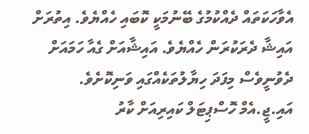އެވާހަކަތައް ދެއްކުމުގެ ބޭނުމަކީ ކޮބައި ހެއްޔެވެ. އިތުރަށް އައިޝާ ދެރަކުރަން ހެއްޔެވެ. އައިޝާއަށް ގެއާ ހަމައަށް ދެވުނީވެސް މިފަދަ ހިޔާލުތަކެއްގައި ވަނިކޮށެވެ.
އައި.ޖީ.އެމް ހޮސްޕިޓަލް ކައިރިއަށް ކާރު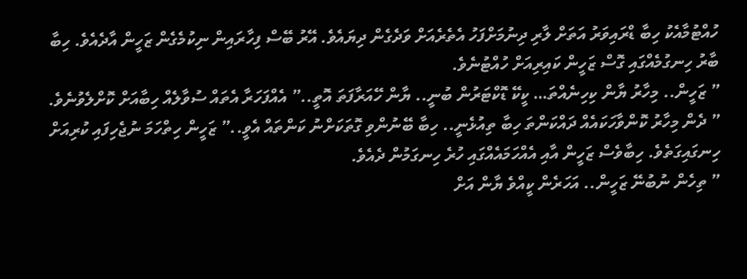ހުއްޓުމާއެކު ހިބާ ޑްރައިވަރު އަތަށް ލާރި ދިނުމަށްފަހު އެތެރެއަށް ވަދެގެން ދިޔައެވެ. އޭރު ބޭސް ފިހާރައިން ނިކުމެގެން ޒަހީން އާދެއެވެ. ހިބާ ބާރު ހިނގުމެއްގައި ގޮސް ޒަހީން ކައިރިއަށް ހުއްޓުނެވެ.
” ޒަހީން.. މިހާރު ޔާން ކިހިނެއްތަ… ކީކޭ ޑޮކްޓަރުން ބުނީ.. ޔާން ހޭއަރާފަތަ އޮތީ..” އެއްފަހަރާ އެތައް ސުވާލެއް ހިބާއަށް ކޮށްލެވުނެވެ.
” ދެން މިހާރު ކޮންވާހަކައެއް ދައްކަންތަ ހިބާ ތިއުޅެނީ.. ހިބާ ބޭނުންވި ގޮތަކަށްނު ކަންތައް އެވީ..” ޒަހީން ހިތްހަމަ ނުޖެހިފައި ކުރިއަށް ހިނގައިގަތެވެ. ހިބާވެސް ޒަހީން އާއި އެއްހަމައެއްގައި ހުރެ ހިނގަމުން ދެއެވެ.
” ތިހެން ނުބުނޭ ޒަހީން.. އަހަރެން ކީއްވެ ޔާން އަށް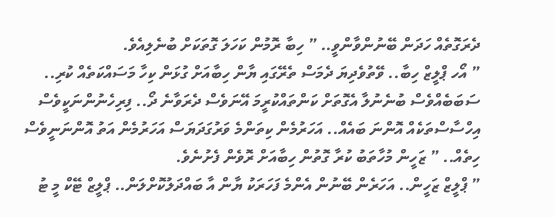ދެރަގޮތެއް ހަދަން ބޭނުންވާންވީ.. ” ހިބާ ރޮމުން ކަހަލަ ގޮތަކަށް ބުނެލިއެވެ.
” އޯހ ޕްލީޒް ހިބާ.. ވޭތުވެދިޔަ ދެމަސް ތެރޭގައި ޔާން ހިބާއަށް ގުޅަން ކިހާ މަސައްކަތެއް ކުރި.. ސަބަބެއްވެސް ބުނެނުލާ އެގޮތަށް ކަންތައްކުރީމަ އޭނަވެސް ދެރަވާނެ ދޯ.. ފިރިހެނުންނަކީވެސް އިހްސާސްތަކެއް އޮންނަ ބައެއް.. އަހަރުމެން ކިތަންމެ ވަރުގަދަޔަސް އަހަރުމެން އަތު އޮންނަނީވެސް ހިތެއް.. ” ޒަހީން މުހާތަބު ކުރާ ގޮތުން ހިބާއަށް ރޮވެން ފެށުނެވެ.
” ޕްލީޒް ޒަހީން.. އަހަރެން ބޭނުން އެންމެ ފަހަރަކު ޔާން އާ ބައްދަލުކޮށްލަން.. ޕްލީޒް ޓޭކް މީ ޓު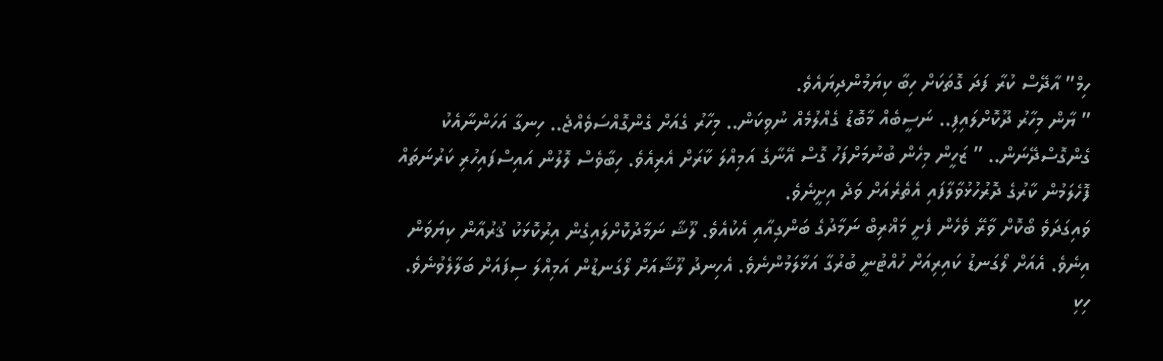ހިމް” އާދޭސް ކުރާ ފަދަ ގޮތަކަށް ހިބާ ކިޔަމުންދިޔައެވެ.
” ޔާން މިހާރު ދޫކޮށްލައިފި.. ނަސީބެއް މާބޮޑު ގެއްލުމެއް ނުވިކަން.. މިހާރު ގެއަށް ގެންގޮއްސަވެއްޖެ.. ހިނގާ އަހަންނާއެކު ގެންގޮސްދޭނަން.. ” ޒަހީން މިހެން ބުނުމަށްފަހު ގޮސް އޭނާގެ އަމިއްލަ ކާރަށް އެރިއެވެ. ހިބާވެސް ލޮލުން އައިސްފައިހުރި ކަރުނަތައް ފޮހެލަމުން ކާރުގެ ދޮރުހުޅުވާލާފައި އެތެރެއަށް ވަދެ އިށީނެވެ.
ވައިގަދަވެ ބޯކޮށް ވާރޭ ވެހެން ފެށީ މަޣްރިބް ނަމާދުގެ ބަންގިއާއި އެކުއެވެ. ލޫޝާ ނަމާދުކޮށްލައިގެން އިރުކޮޅަކު ޤުރުއާން ކިޔަވަން އިނެވެ. އެއަށް ލޯގަނޑު ކައިރިއަށް ހުއްޓުނީ ބުރުގާ އަޅާލަމުންނެވެ. އެހިނދު ލޫޝާއަށް ލޯގަނޑުން އަމިއްލަ ސިފައަށް ބަލާލެވުނެވެ. ހިކި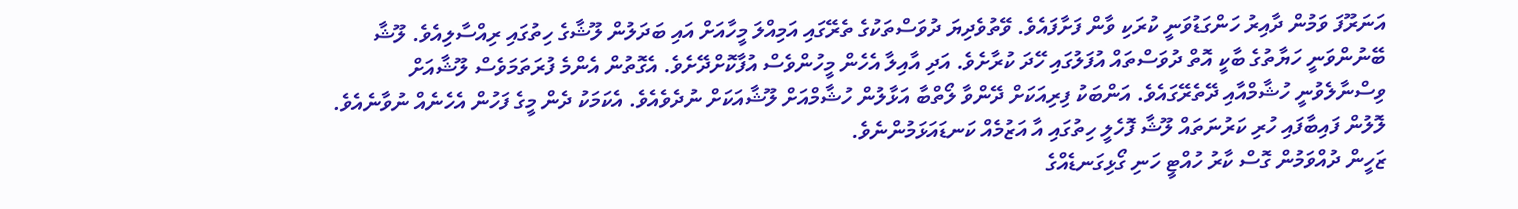އަނަރޫފަ ވަމުން ދާއިރު ހަންގަޑުވަނީ ކުރަކި ވާން ފަށާފައެވެ. ވޭތުވެދިޔަ ދުވަސްތަކުގެ ތެރޭގައި އަމިއްލަ މީހާއަށް އައި ބަދަލުން ލޫޝާގެ ހިތުގައި ރިއްސާލިއެވެ. ލޫޝާ ބޭނުންވަނީ ހަޔާތުގެ ބާކީ އޮތް ދުވަސްތައް އުފަލުގައި ހޭދަ ކުރާށެވެ. އަދި އާއިލާ އެހެން މީހުންވެސް އުފާކޮށްދޭށެވެ. އެގޮތުން އެންމެ ފުރަތަމަވެސް ލޫޝާއަށް ވިސްނާލެވުނީ ހުޝާމްއާއި ދޭތެރޭގައެވެ. އަންބަކު ފިރިއަކަށް ދޭންވާ ލޯތްބާ އަޅާލުން ހުޝާމްއަށް ލޫޝާއަކަށް ނުދެވެއެވެ. އެކަމަކު ދެން މީގެ ފަހުން އެހެނެއް ނުވާނެއެވެ. ލޮލުން ފައިބާފައި ހުރި ކަރުނަތައް ލޫޝާ ފޮހެލީ ހިތުގައި އާ އަޒުމެއް ކަނޑައަޅަމުންނެވެ.
ޒަހީން ދުއްވަމުން ގޮސް ކާރު ހުއްޓީ ހަނި ގޯޅިގަނޑެއްގެ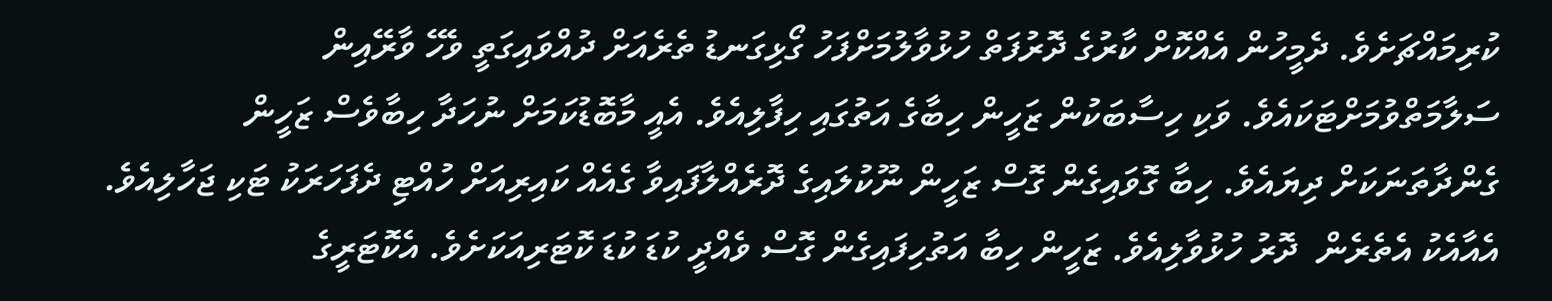ކުރިމައްޗަށެވެ. ދެމީހުން އެއްކޮށް ކާރުގެ ދޮރުފަތް ހުޅުވާލުމަށްފަހު ގޯޅިގަނޑު ތެރެއަށް ދުއްވައިގަތީ ވެހޭ ވާރޭއިން ސަލާމަތްވުމަށްޓަކައެވެ. ވަކި ހިސާބަކުން ޒަހީން ހިބާގެ އަތުގައި ހިފާލިއެވެ. އެއީ މާބޮޑުކަމަށް ނުހަދާ ހިބާވެސް ޒަހީން ގެންދާތަނަކަށް ދިޔައެވެ. ހިބާ ގޮވައިގެން ގޮސް ޒަހީން ނޫކުލައިގެ ދޮރެއްލާފައިވާ ގެއެއް ކައިރިއަށް ހުއްޓި ދެފަހަރަކު ޓަކި ޖަހާލިއެވެ. އެއާއެކު އެތެރެން  ދޮރު ހުޅުވާލިއެވެ. ޒަހީން ހިބާ އަތުހިފައިގެން ގޮސް ވެއްދީ ކުޑަ ކުޑަ ކޮޓަރިއަކަށެވެ. އެކޮޓަރީގެ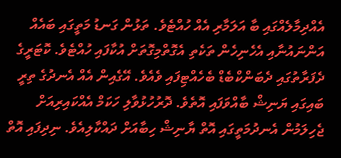އެއްދިމާލެއްގައި ބާ އަލަމާރި އެއް ހުއްޓެވެ. ތަޅުން ގަނޑު މަތީގައި ބައެއް އަންނައުނާއި އެހެނިހެން ތަކެތި އެގޮތްމިގޮތަށް އުކާފައި ހުއްޓެވެ. ކޮޓަރީގެ ދެފަރާތުގައި ދެބަންކްބެޑް ބެހެއްޓިފައި ވެއެވެ. އޭގެއިން އެއް އެނދުގެ ތިރީ ބައިގައި ޔަނިޝް ބާއްވަފައި އޮތެވެ. ދޮރުހުޅުވާލި ހަކަމް އެއްކައިރިއަށް ޖެހިލަމުން އެނދުމަތީގައި އޮތް ޔާނިޝް ހިބާއަށް ދައްކާލިއެވެ. ނިދިފައި އޮތް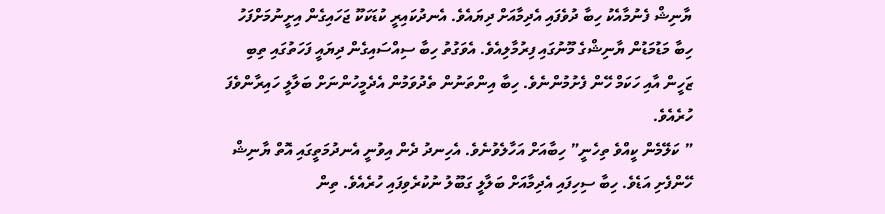ޔާނިޝް ފެނުމާއެކު ހިބާ ދުވެފައި އެދިމާއަށް ދިޔައެވެ. އެނދުކައިރީ ކުޑަކަކޫ ޖަހައިގެން އިށީނުމަށްފަހު ހިބާ މަޑުމަޑުން ޔާނިޝްގެ މޫނުގައި ފިރުމާލިއެވެ. އެވަގުތު ހިބާ ސިއްސައިގެން ދިޔައީ ފަހަތުގައި ތިބި ޒަހީން އާއި ހަކަމް ހޭން ފެށުމުންނެވެ. ހިބާ އިންތަނުން ތެދުވަމުން އެދެމީހުންނަށް ބަލާލީ ހައިރާންވެފަ ހުރެއެވެ.
” ކަލޭމެން ކީއްވެ ތިހެނީ” ހިބާއަށް އަހާލެވުނެވެ. އެހިނދު ދެން އިވުނީ އެނދުމަތީގައި އޮތް ޔާނިޝް ހޭންފެށި އަޑެވެ. ހިބާ ސިހިފައި އެދިމާއަށް ބަލާލީ ގަބޫލު ނުކުރެވިފައި ހުރެއެވެ. ތިން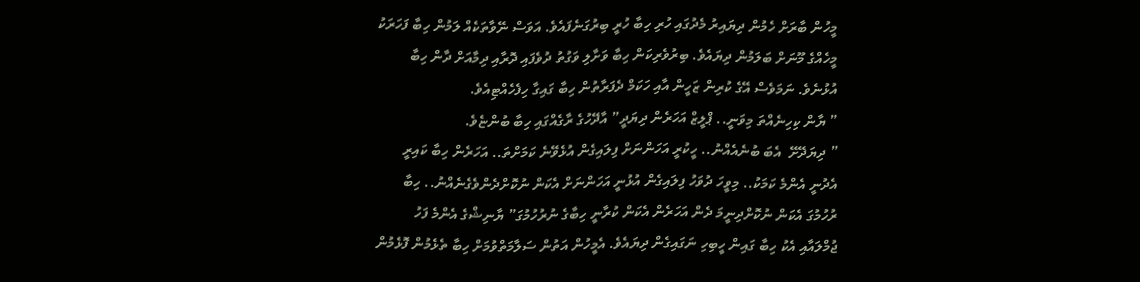މީހުން ބާރަށް ހެމުން ދިޔައިރު މެދުގައި ހުރި ހިބާ ހުރީ ބިރުގަނެފައެވެ. އަވަސް ނޭވާތަކެއް ލަމުން ހިބާ ފަހަރަކު މީހެއްގެ މޫނަށް ބަލަމުން ދިޔައެވެ. ބިރުވެރިކަން ހިބާ ވަށާލި ވަގުތު ދުވެފައި ދޮރާއި ދިމާއަށް ދާން ހިބާ އުޅުނެވެ. ނަމަވެސް އޭގެ ކުރިން ޒަހީން އާއި ހަކަމް ދެފަރާތުން ހިބާ ގައިގާ ހިފެހެއްޓިއެވެ.
” ޔާން ކިހިނެއްތަ މިވަނީ.. ޕްލީޒް އަހަރެން ދިޔަދީ” އާދޭހުގެ ރާގެއްގައި ހިބާ ބުންޏެވެ.
” ދިޔަދޭށޭ  އެބަ ބުނެއެއްނު.. ހީކުރީ އަހަންނަށް ފިލައިގެން އުޅެވޭނެ ކަމަށްތަ.. އަހަރެން ހިބާ ކައިރީ އެދުނީ އެންމެ ކަމަކު.. މިވީހަ ދުވަހު ފިލައިގެން އުޅުނީ އަހަންނަށް އެކަން ނުކޮށްދެންވެގެނެއްނު.. ހިބާ ރުހުމުގަ އެކަން ނުކޮށްދިނީމަ ދެން އަހަރެން އެކަން ކުރާނީ ހިބާގެ ނުރުހުމުގަ” ޔާނިޝްގެ އެންމެ ފަހު ޖުމްލައާއި އެކު ހިބާ ގައިން ހީބިހި ނަގައިގެން ދިޔައެވެ. އެމީހުން އަތުން ސަލާމަތްވުމަށް ހިބާ ތެޅެމުން ފޮޅެމުން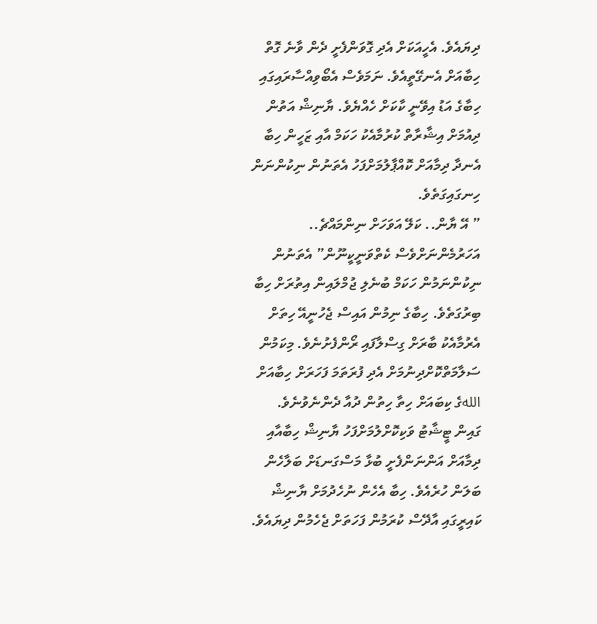ދިޔައެވެ. އެހީއަކަށް އެދި ގޮވަންފެށީ ދެން ވާނެ ގޮތް ހިބާއަށް އެނގޭތީއެވެ. ނަމަވެސް އެބޯވިއްސާރައިގައި ހިބާގެ އަޑު އިވޭނީ ކާކަށް ހެއްޔެވެ. ޔާނިޝް އަތުން ދިއުމަށް އިޝާރާތް ކުރުމާއެކު ހަކަމް އާއި ޒަހީން ހިބާ އެނދާ ދިމާއަށް ކޮއްޕާލުމަށްފަހު އެތަނުން ނިކުންނަން ހިނގައިގަތެވެ.
” އޭ ޔާން.. ކަލޭ އަވަހަށް ނިންމައްޗެ.. އަހަރުމެންނަށްވެސް ކެތްވަނީކީނޫން” އެތަނުން ނިކުންނަމުން ހަކަމް ބުނެލި ޖުމްލައިން އިތުރަށް ހިބާ ބިރުގަތެވެ. ހިބާގެ ނިމުން އައިސް ޖެހުނީއޭ ހިތަށް އެރުމާއެކު ބާރަށް ގިސްލާފައި ރޯންފެށުނެވެ. މިކަމުން ސަލާމަތްކޮށްދިނުމަށް އެދި ފުރަތަމަ ފަހަރަށް ހިބާއަށް اللهގެ ކިބައަށް ހިތާ ހިތުން ދުއާ ދެންނެވުނެވެ.
ގައިން ޓީޝާޓު ވަކިކޮށްލުމަށްފަހު ޔާނިޝް ހިބާއާއި ދިމާއަށް އަންނަންފެށީ ބުޅާ މަސްގަނޑަށް ބަލާހެން ބަލަން ހުރެއެވެ. ހިބާ އެހެން ނުހެދުމަށް ޔާނިޝް ކައިރީގައި އާދޭސް ކުރަމުން ފަހަތަށް ޖެހެމުން ދިޔައެވެ.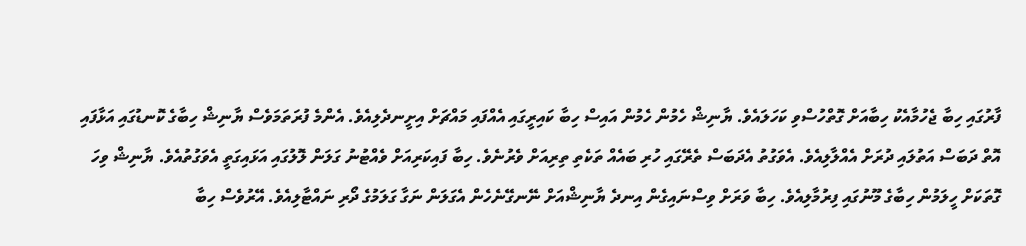ފާރުގައި ހިބާ ޖެހުމާއެކު ހިބާއަށް ގޮތްހުސްވި ކަހަލައެވެ. ޔާނިޝް ހެމުން ހެމުން އައިސް ހިބާ ކައިރީގައި އެއްފައި މައްޗަށް އިށީނދެލިއެވެ. އެންމެ ފުރަތަމަވެސް ޔާނިޝް ހިބާގެ ކޮނޑުގައި އަޅާފައި އޮތް ދަބަސް އަތުލައި ދުރަށް އެއްލާލިއެވެ. އެވަގުތު އެދަބަސް ތެރޭގައި ހުރި ބައެއް ތަކެތި ތިރިއަށް ވެރުނެވެ. ހިބާ ފައިކަރިއަށް ވެއްޓުނު ގަލަން ލޮލުގައި އަޅައިގަތީ އެވަގުތުއެވެ. ޔާނިޝް ވިހަ ގޮތަކަށް ހީލަމުން ހިބާގެ މޫނުގައި ފިރުމާލިއެވެ. ހިބާ ވަރަށް ވިސްނައިގެން އިނދެ ޔާނިޝްއަށް ނޭނގޭނެހެން އެގަލަން ނަގާ ގަލަމުގެ ދޯރި ނައްޓާލިއެވެ. އޭރުވެސް ހިބާ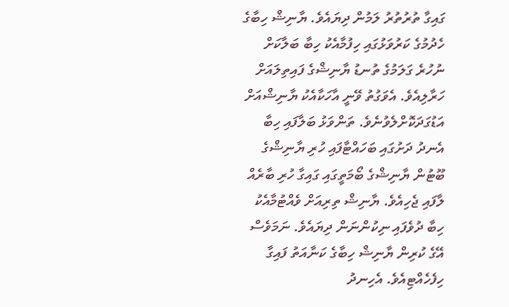ގައިގާ ތުރުތުރު ލަމުން ދިޔައެވެ. ޔާނިޝް ހިބާގެ ހެދުމުގެ ކަރުވަޅުގައި ހިފުމާއެކު ހިބާ ބަލާކަށް ނުހުރެ ގަލަމުގެ ތުނޑު ޔާނިޝްގެ ފައިތިލައަށް ހަރާލިއެވެ. އެވަގުތު ވޭނީ އާހަކާއެކު ޔާނިޝްއަށް އަޑުގަދަކޮށްލެވުނެވެ. ތަންވަޅު ބަލާފައި ހިބާ އެނދު ދަށުގައި ބަހައްޓާފައި ހުރި ޔާނިޝްގެ ބޫޓުން ޔާނިޝްގެ ބޯމަތީގައި ގައިގާ ހުރި ބާރެއް ލާފައި ޖެހިއެވެ. ޔާނިޝް ތިރިއަށް ވެއްޓުމާއެކު ހިބާ ދުވެފައި ނިކުންނަން ދިޔައެވެ. ނަމަވެސް އޭގެ ކުރިން ޔާނިޝް ހިބާގެ ކަނާއަތު ފައިގާ ހިފެހެއްޓިއެވެ. އެހިނދު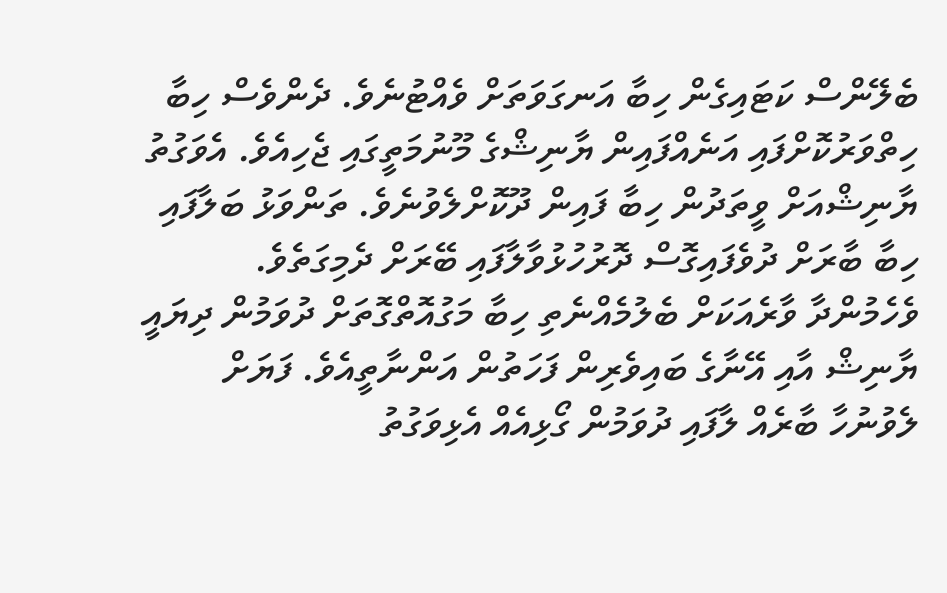ބެލޭންސް ކަޓައިގެން ހިބާ އަނގަވަތަށް ވެއްޓުނެވެ. ދެންވެސް ހިބާ ހިތްވަރުކޮށްފައި އަނެއްފައިން ޔާނިޝްގެ މޫނުމަތީގައި ޖެހިއެވެ. އެވަގުތު ޔާނިޝްއަށް ވީތަދުން ހިބާ ފައިން ދޫކޮށްލެވުނެވެ. ތަންވަޅު ބަލާފައި ހިބާ ބާރަށް ދުވެފައިގޮސް ދޮރުހުޅުވާލާފައި ބޭރަށް ދެމިގަތެވެ. ވެހެމުންދާ ވާރެއަކަށް ބެލުމެއްނެތި ހިބާ މަގުއޮތްގޮތަށް ދުވަމުން ދިޔައީ ޔާނިޝް އާއި އޭނާގެ ބައިވެރިން ފަހަތުން އަންނާތީއެވެ. ފަޔަށް ލެވުނުހާ ބާރެއް ލާފައި ދުވަމުން ގޯޅިއެއް އެޅިވަގުތު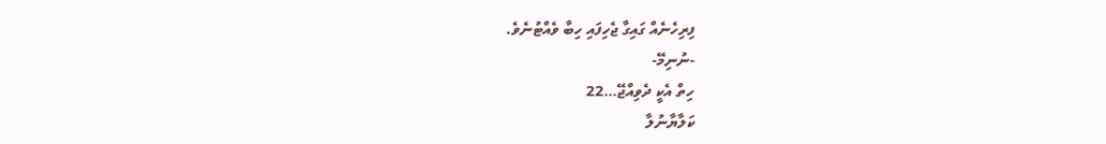ފިރިހެނެއް ގައިގާ ޖެހިފައި ހިބާ ވެއްޓުނެވެ.
-ނުނިމޭ-
ހިތް އެކީ ދެވިއްޖޭ…22
ކަލާޔާނުލާ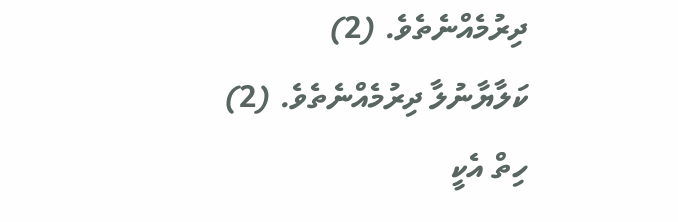ދިރުމެއްނެތެވެ. (2)
ކަލާޔާނުލާ ދިރުމެއްނެތެވެ. (2)
ހިތް އެކީ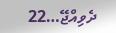ދެވިއްޖޭ…22